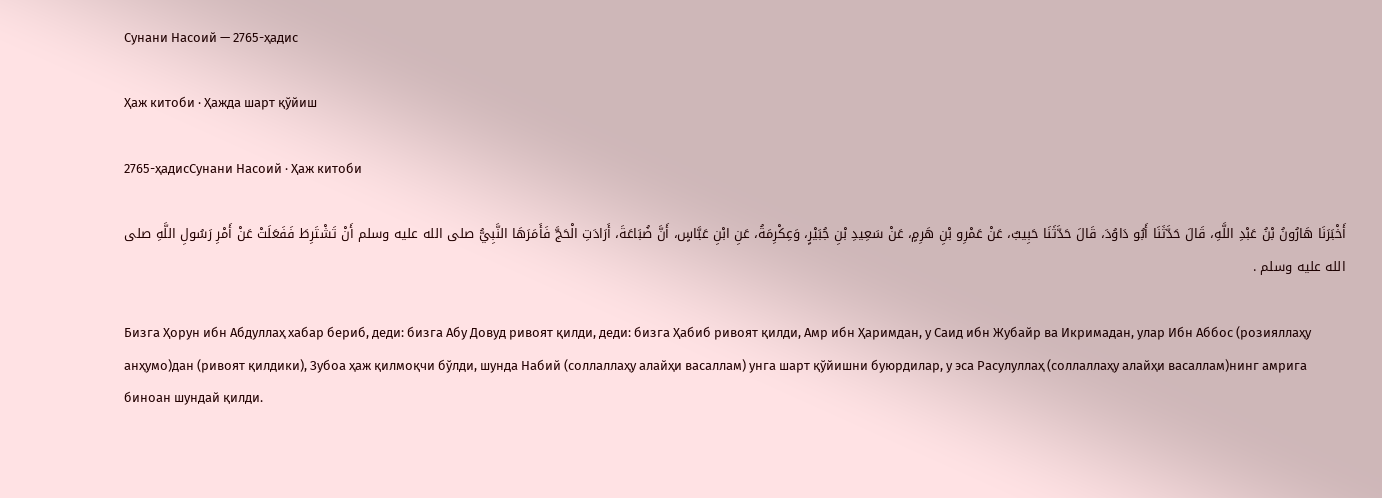Сунани Насоий — 2765-ҳадис

Ҳаж китоби · Ҳажда шарт қўйиш

2765-ҳадисСунани Насоий · Ҳаж китоби

أَخْبَرَنَا هَارُونُ بْنُ عَبْدِ اللَّهِ، قَالَ حَدَّثَنَا أَبُو دَاوُدَ، قَالَ حَدَّثَنَا حَبِيبٌ، عَنْ عَمْرِو بْنِ هَرِمٍ، عَنْ سَعِيدِ بْنِ جُبَيْرٍ، وَعِكْرِمَةُ، عَنِ ابْنِ عَبَّاسٍ، أَنَّ ضُبَاعَةَ، أَرَادَتِ الْحَجَّ فَأَمَرَهَا النَّبِيُّ صلى الله عليه وسلم أَنْ تَشْتَرِطَ فَفَعَلَتْ عَنْ أَمْرِ رَسُولِ اللَّهِ صلى الله عليه وسلم .

Бизга Ҳорун ибн Абдуллаҳ хабар бериб, деди: бизга Абу Довуд ривоят қилди, деди: бизга Ҳабиб ривоят қилди, Амр ибн Ҳаримдан, у Саид ибн Жубайр ва Икримадан, улар Ибн Аббос (розияллаҳу анҳумо)дан (ривоят қилдики), Зубоа ҳаж қилмоқчи бўлди, шунда Набий (соллаллаҳу алайҳи васаллам) унга шарт қўйишни буюрдилар, у эса Расулуллаҳ (соллаллаҳу алайҳи васаллам)нинг амрига биноан шундай қилди.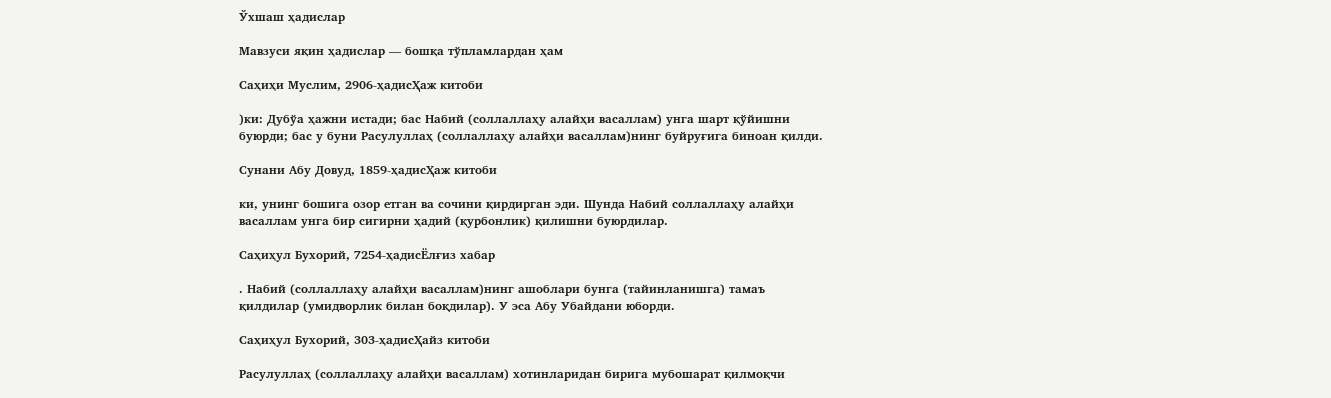Ўхшаш ҳадислар

Мавзуси яқин ҳадислар — бошқа тўпламлардан ҳам

Саҳиҳи Муслим, 2906-ҳадисҲаж китоби

)ки: Дубўа ҳажни истади; бас Набий (соллаллаҳу алайҳи васаллам) унга шарт қўйишни буюрди; бас у буни Расулуллаҳ (соллаллаҳу алайҳи васаллам)нинг буйруғига биноан қилди.

Сунани Абу Довуд, 1859-ҳадисҲаж китоби

ки, унинг бошига озор етган ва сочини қирдирган эди. Шунда Набий соллаллаҳу алайҳи васаллам унга бир сигирни ҳадий (қурбонлик) қилишни буюрдилар.

Саҳиҳул Бухорий, 7254-ҳадисЁлғиз хабар

. Набий (соллаллаҳу алайҳи васаллам)нинг ашоблари бунга (тайинланишга) тамаъ қилдилар (умидворлик билан боқдилар). У эса Абу Убайдани юборди.

Саҳиҳул Бухорий, 303-ҳадисҲайз китоби

Расулуллаҳ (соллаллаҳу алайҳи васаллам) хотинларидан бирига мубошарат қилмоқчи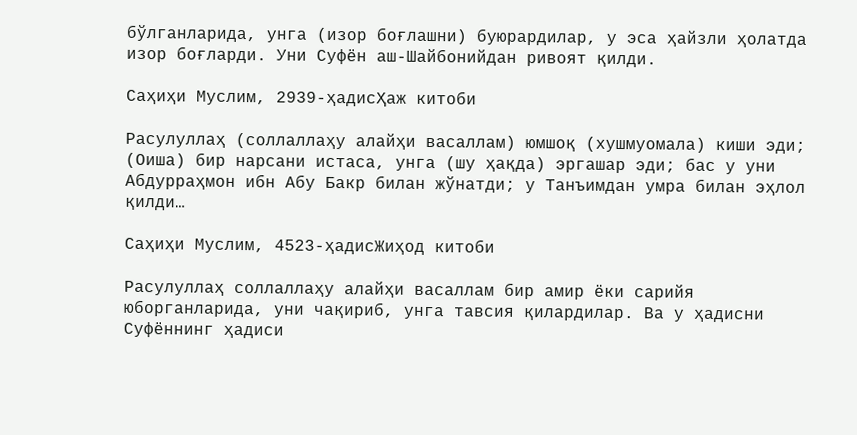бўлганларида, унга (изор боғлашни) буюрардилар, у эса ҳайзли ҳолатда изор боғларди. Уни Суфён аш-Шайбонийдан ривоят қилди.

Саҳиҳи Муслим, 2939-ҳадисҲаж китоби

Расулуллаҳ (соллаллаҳу алайҳи васаллам) юмшоқ (хушмуомала) киши эди; (Оиша) бир нарсани истаса, унга (шу ҳақда) эргашар эди; бас у уни Абдурраҳмон ибн Абу Бакр билан жўнатди; у Танъимдан умра билан эҳлол қилди…

Саҳиҳи Муслим, 4523-ҳадисЖиҳод китоби

Расулуллаҳ соллаллаҳу алайҳи васаллам бир амир ёки сарийя юборганларида, уни чақириб, унга тавсия қилардилар. Ва у ҳадисни Суфённинг ҳадиси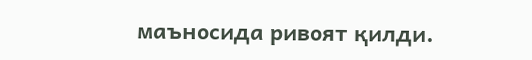маъносида ривоят қилди.